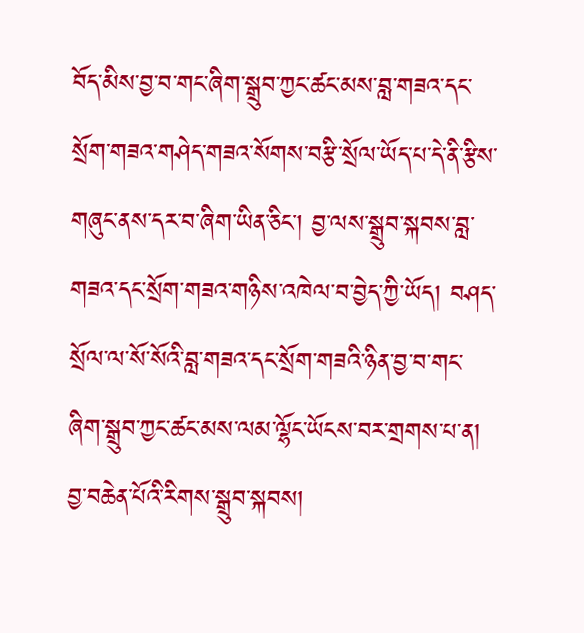བོད་མིས་བྱ་བ་གང་ཞིག་སྒྲུབ་ཀྱང་ཚང་མས་བླ་གཟའ་དང་སྲོག་གཟའ་གཤེད་གཟའ་སོགས་བརྩི་སྲོལ་ཡོད་པ་དེ་ནི་རྩིས་གཞུང་ནས་དར་བ་ཞིག་ཡིན་ཅིང་། བྱ་ལས་སྒྲུབ་སྐབས་བླ་གཟའ་དང་སྲོག་གཟའ་གཉིས་འཁེལ་བ་བྱེད་ཀྱི་ཡོད། བཤད་སྲོལ་ལ་སོ་སོའི་བླ་གཟའ་དང་སྲོག་གཟའི་ཉིན་བྱ་བ་གང་ཞིག་སྒྲུབ་ཀྱང་ཚང་མས་ལམ་ལྷོང་ཡོངས་བར་གྲགས་པ་ན། བྱ་བཆེན་པོའི་རིགས་སྒྲུབ་སྐབས།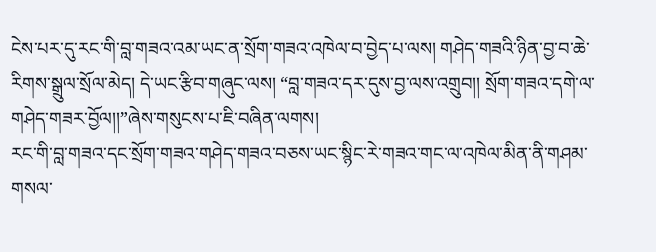ངེས་པར་དུ་རང་གི་བླ་གཟའ་འམ་ཡང་ན་སྲོག་གཟའ་འཁེལ་བ་བྱེད་པ་ལས། གཤེད་གཟའི་ཉིན་བྱ་བ་ཆེ་རིགས་སྒྲུལ་སྲོལ་མེད། དེ་ཡང་རྩིབ་གཞུང་ལས། “བླ་གཟའ་དར་དུས་བྱ་ལས་འགྲུབ།། སྲོག་གཟའ་དགེ་ལ་གཤེད་གཟར་བྱོལ།།”ཞེས་གསུངས་པ་ཇི་བཞིན་ལགས།
རང་གི་བླ་གཟའ་དང་སྲོག་གཟའ་གཤེད་གཟའ་བཅས་ཡང་སྙིང་རེ་གཟའ་གང་ལ་འཁེལ་མིན་ནི་གཤམ་གསལ་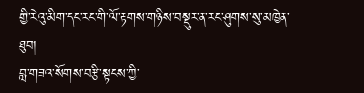གྱི་རེའུ་མིག་དང་རང་གི་ལོ་རྟགས་གཉིས་བསྡུར་ན་རང་ཤུགས་སུ་མཁྱེན་ཐུབ།
བླ་གཟའ་སོགས་བརྩི་སྟངས་ཀྱི་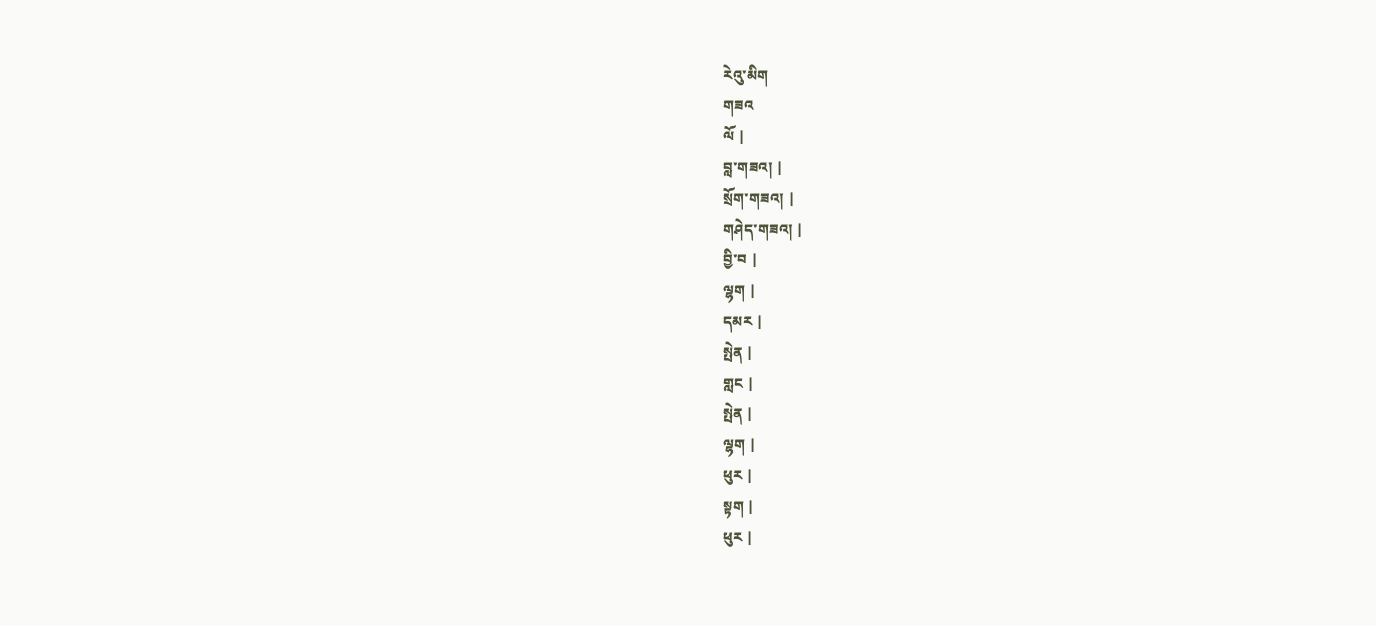རེའུ་མིག
གཟའ
ལོ |
བླ་གཟའ། |
སྲོག་གཟའ། |
གཤེད་གཟའ། |
བྱི་བ |
ལྷག |
དམར |
སྤེན |
གླང |
སྤེན |
ལྷག |
ཕུར |
སྟག |
ཕུར |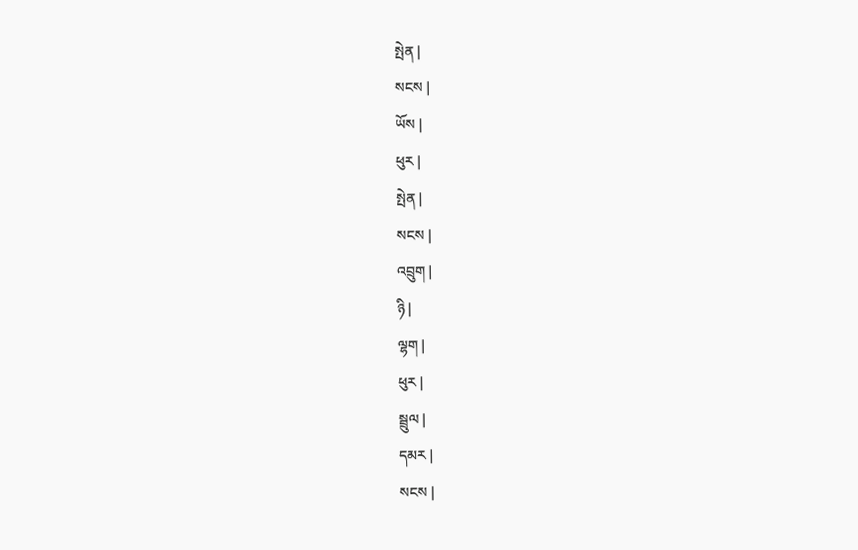སྤེན |
སངས |
ཡོས |
ཕུར |
སྤེན |
སངས |
འབྲུག |
ཉི |
ལྷག |
ཕུར |
སྦྲུལ |
དམར |
སངས |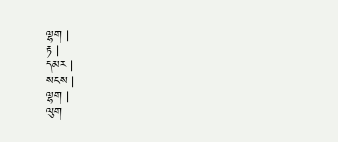ལྷག |
རྟ |
དམར |
སངས |
ལྷག |
ལུག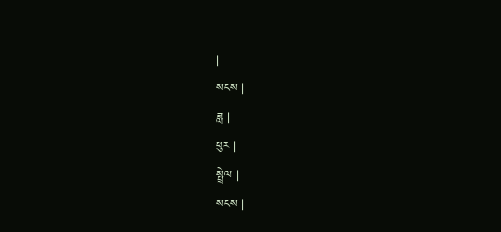|
སངས |
ཟླ |
ཕུར |
སྤྲེལ |
སངས |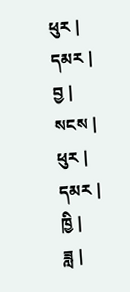ཕུར |
དམར |
བྱ |
སངས |
ཕུར |
དམར |
ཁྱི |
ཟླ |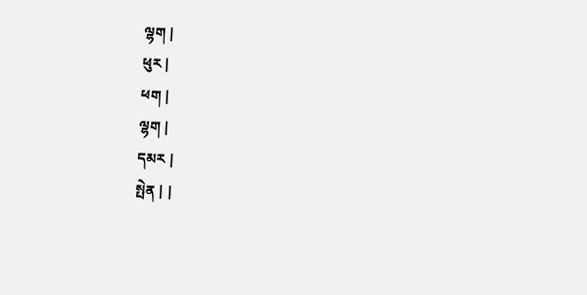ལྷག |
ཕུར |
ཕག |
ལྷག |
དམར |
སྤེན | |